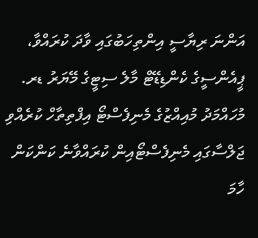އަންނަ ރިޔާސީ އިންތިހަބުގައި ވާދަ ކުރައްވާ، ޕީއެންސީގެ ކެންޑިޑޭޓް މާލެ ސިޓީގެ މޭޔަރު ޑރ. މުހައްމަދު މުއިއްޒުގެ މެނިފެސްޓޯ އިފްތިތާހް ކުރެއްވި ޖަލްސާގައި މެނިފެސްޓޯއިން ކުރައްވާނެ ކަންކަން ހާމަ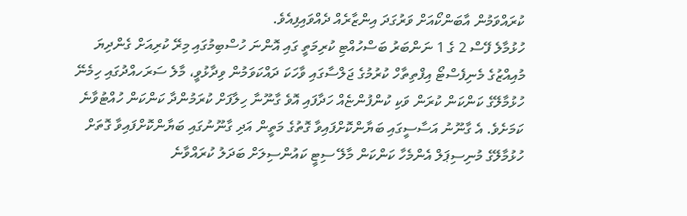ކުރައްވަމުން އާބަންކޯއަށް ވަރުގަދަ އިންޒާރެއް ދެއްވައިފިއެވެ.
ހުޅުމާލެ ފޭސް 2 ގެ 1 ނަންބަރު ބަސްހުއްޓި ކުރިމަތީ ގައި އޮންނަ ހުސްބިމުގައި މިރޭ ކުރިއަށް ގެންދިޔަ މުއިއްޒުގެ މެނިފެސްޓޯ އިފްތިތާހް ކުރުމުގެ ޖަލްސާގައި ވާހަކަ ދައްކަވަމުން ވިދާޅުވީ، މާލެ ސަރަހއްދުގައި ހިމެނޭ ހުޅުމާލޭގެ ކަންކަން ކުރަން ވަކި ކުންފުންޏެއް ހަދާފައި އޮވެ ގާނޫނާ ހިލާފަށް ކުރަމުންދާ ކަންކަން ހުއްޓުވާނެ ކަމަށެވެ. އެ ގާނޫނު އަސާސީގައި ބަޔާންކޮށްފައިވާ ގޮތުގެ މަތީން އަދި ގާނޫނުގައި ބަޔާންކޮށްފައިވާ ގޮތަށް ހުޅުމާލޭގެ މުނިސިޕަލް އެންމެހާ ކަންކަން މާލޭ ސިޓީ ކައުންސިލަށް ބަދަލު ކުރައްވާނެ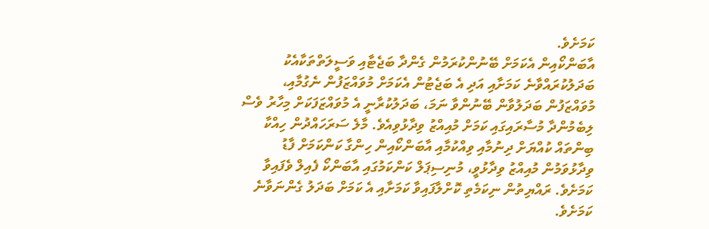ކަމަށެވެ.
އާބަންކޯއިން އެކަމަށް ބޭނުންކުރަމުން ގެންދާ ބަޖެޓާއި ވަސީލަތްތަކާއެކު ބަދަލުކުރައްވާނެ ކަމަށާއި އަދި އެ ބަޖެޓުން އެކަމަށް މުވައްޒަފުން ނެގުމާއި، މުވައްޒަފުން ބަދަލުވާން ބޭނުންވާ ނަމަ، ބަދަލުކުރާނީ އެ މުވައްޒަފަކަށް މިހާރު ވެސް ލިބެމުންދާ މުސާރައިގައި ކަމަށް މުއިއްޒު ވިދާޅުވިއެވެ. މާލެ ސަރަހައްދުން ހިއްކާ ބިންތައް ކުއްޔަށް ދިނުމާއި ވިއްކުމާއި އާބަންކޯއިން ހިންގާ ކަންކަމަށް ފާޑު ވިދާޅުވަމުން މުއިއްޒު ވިދާޅުވީ، މުނިސިޕަލް ކަންކަމުގައި އާބަންކޯ ފެއިލް ވެފައިވާ ކަމަށެވެ. ރައްޔިތުން ނިކަމެތި ކޮށްލާފައިވާ ކަމަށާއި އެ ކަމަށް ބަދަލު ގެންނަވާނެ ކަމަށެވެ.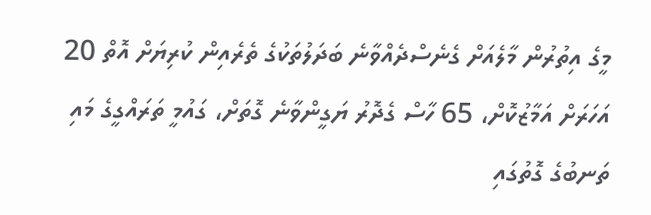މީގެ އިތުރުން މާލެއަށް ގެނެސްދެއްވާނެ ބަދަލުތަކުގެ ތެރެއިން ކުރިޔަށް އޮތް 20 އަހަރަށް އަމާޒުކޮށް، 65 ހާސް ގެދޮރު ޔަގީންވާނެ ގޮތަށް، ގައުމީ ތަރައްގީގެ މައި ތަނބުގެ ގޮތުގައި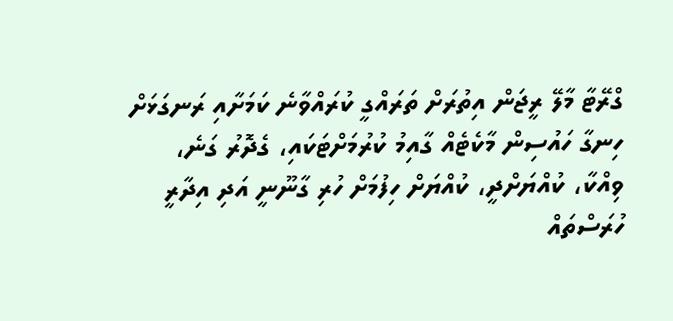ގްރޭޓާ މާލޭ ރީޖަން އިތުރަށް ތަރައްގީ ކުރައްވާނެ ކަމަށާއި ރަނގަޅަށް ހިނގާ ހައުސިން މާކެޓެއް ގާއިމު ކުރުމަށްޓަކައި، ގެދޮރު ގަނެ، ވިއްކާ، ކުއްޔަށްދީ، ކުއްޔަށް ހިފުމަށް ހުރި ގާނޫނީ އަދި އިދާރީ ހުރަސްތައް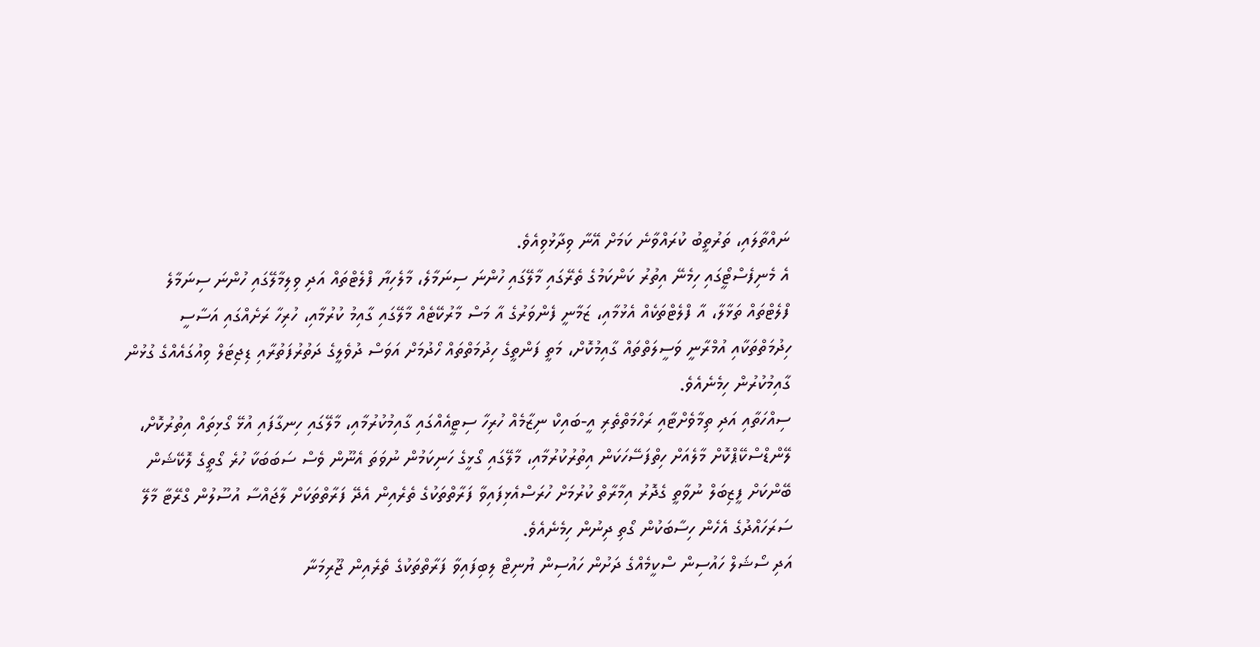ނައްތާލައި، ތަރުތީބު ކުރައްވާނެ ކަމަށް އޭނާ ވިދާޅުވިއެވެ.
އެ މެނިފެސްޓޯީގައި ހިމެނޭ އިތުރު ކަންކަމުގެ ތެރޭގައި މާލޭގައި ހުންނަ ސިނަމާލެ، މާލެހިޔާ ފްލެޓްތައް އަދި ވިލިމާލޭގައި ހުންނަ ސިނަމާލެ ފްލެޓްތައް ތަޅާލާ، އާ ފްލެޓްތަކެއް އެޅުމާއި، ޒަމާނީ ފެންވަރުގެ އާ މަސް މާރުކޭޓެއް މާލޭގައި ގާއިމު ކުރުމާއި، ހުރިހާ ރަށެއްގައި އަސާސީ ހިދުމަތްތަކާއި އުމްރާނީ ވަސީލަތްތައް ގާއިމުކޮށް، މަތީ ފަންތީގެ ހިދުމަތްތައް ހޯދުމަށް އަވަސް ދުވެލީގެ ދަތުރުފަތުރާއި ޑިޖިޓަލް ވިއުގައެއްގެ ގުޅުން ގާއިމުކުރުން ހިމެނެއެވެ.
ސިއްހަތާއި އަދި ތިމާވެށްޓާއި ރަހްމަތްތެރި އީ-ބައިކް ނިޒާމެއް ހުރިހާ ސިޓީއެއްގައި ގާއިމުކުރުމާއި، މާލޭގައި ހިނގާފައި އުޅޭ ގޯޅިތައް އިތުރުކޮށް، ލޭންޑްސްކޭޕްކޮށް މާލެއަށް ހިތްފަސޭހަކަން އިތުރުކުރުމާއި، މާލޭގައި ގޯޅީގެ ހަނިކަމުން ނުވަތަ އެނޫން ވެސް ސަބަބަކާ ހުރެ ގޯތީގެ ލޮކޭޝަން ބޭންކަށް ފީޒިބަލް ނުވާތީ ގެދޮރު އިމާރާތް ކުރުމަށް ހުރަސްއެޅިފައިވާ ފަރާތްތަކުގެ ތެރެއިން އެދޭ ފަރާތްތަކަށް ލާޖައްސާ އުސޫލުން ގްރޭޓާ މާލޭ ސަރަހައްދުގެ އެހެން ހިސާބަކުން ގޯތި ދިނުން ހިމެނެއެވެ.
އަދި ސޯޝަލް ހައުސިން ސްކީމެއްގެ ދަށުން ހައުސިން ޔުނިޓް ލިބިފައިވާ ފަރާތްތަކުގެ ތެރެއިން ޖޫރިމަނާ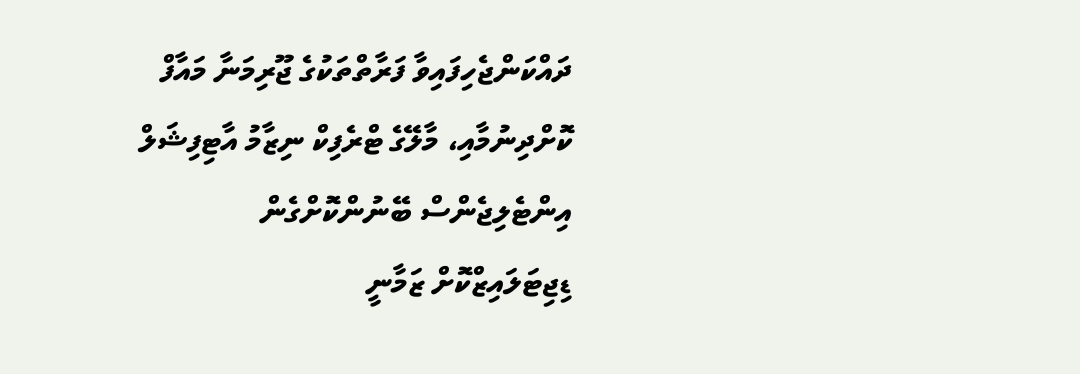ދައްކަންޖެހިފައިވާ ފަރާތްތަކުގެ ޖޫރިމަނާ މައާފް ކޮށްދިނުމާއި، މާލޭގެ ޓްރެފިކް ނިޒާމު އާޓިފިޝަލް އިންޓެލިޖެންސް ބޭނުންކޮށްގެން ޑިޖިޓަލައިޒްކޮށް ޒަމާނީ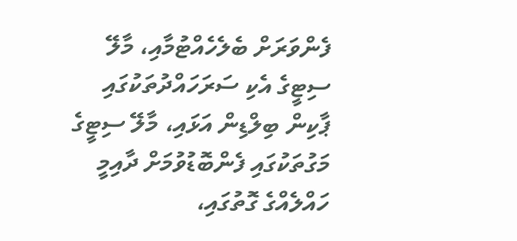ފެންވަރަށް ބެލެހެއްޓުމާއި، މާލޭ ސިޓީގެ އެކި ސަރަހައްދުތަކުގައި ޕާކިން ބިލްޑިން އަޅައި، މާލޭ ސިޓީގެ މަގުތަކުގައި ފެންބޮޑުވުމަށް ދާއިމީ ހައްލެއްގެ ގޮތުގައި،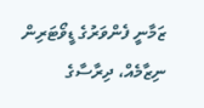ޒަމާނީ ފެންވަރުގެ ޑީވޯޓަރިން ނިޒާމެއް، ދިރާސާގެ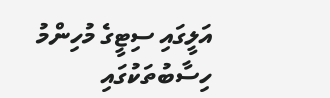އަލީގައި ސިޓީގެ މުހިންމު ހިސާބުތަކުގައި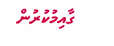ގާއިމުކުރުން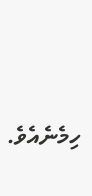ހިމެނެއެވެ.